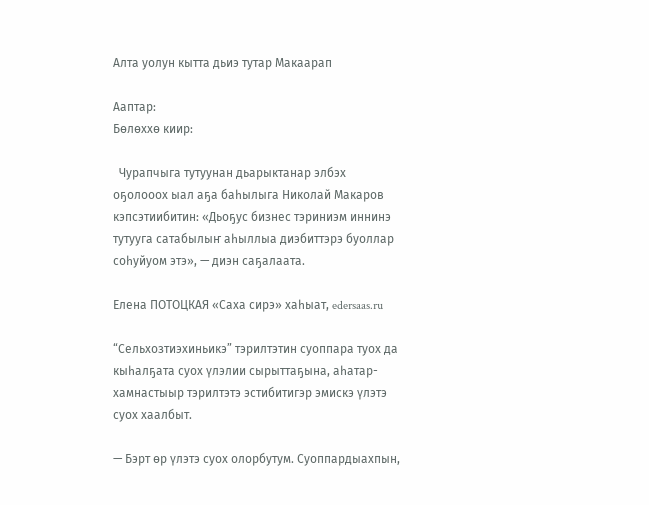Алта уолун кытта дьиэ тутар Макаарап

Ааптар:
Бөлөххө киир:

  Чурапчыга тутуунан дьарыктанар элбэх оҕолооох ыал аҕа баһылыга Николай Макаров кэпсэтиибитин: «Дьоҕус бизнес тэриниэм иннинэ тутууга сатабылыҥ аһыллыа диэбиттэрэ буоллар соһуйуом этэ», — диэн саҕалаата.

Елена ПОТОЦКАЯ «Саха сирэ» хаһыат, edersaas.ru

“Сельхозтиэхиньикэ” тэрилтэтин суоппара туох да кыһалҕата cуох үлэлии сырыттаҕына, аһатар-хамнастыыр тэрилтэтэ эстибитигэр эмискэ үлэтэ суох хаалбыт.

— Бэрт өр үлэтэ суох олорбутум. Суоппардыахпын,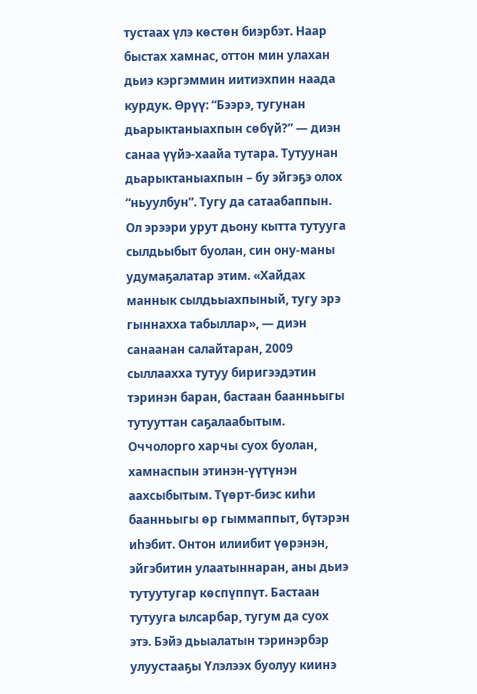тустаах үлэ көстөн биэрбэт. Наар быстах хамнас, оттон мин улахан дьиэ кэргэммин иитиэхпин наада курдук. Өрүү: “Бээрэ, тугунан дьарыктаныахпын сөбүй?” — диэн санаа үүйэ-хаайа тутара. Тутуунан дьарыктаныахпын – бу эйгэҕэ олох “ньуулбун”. Тугу да сатаабаппын. Ол эрээри урут дьону кытта тутууга сылдьыбыт буолан, син ону-маны удумаҕалатар этим. «Хайдах маннык сылдьыахпыный, тугу эрэ гыннахха табыллар», — диэн санаанан салайтаран, 2009 сыллаахха тутуу биригээдэтин тэринэн баран, бастаан баанньыгы тутууттан саҕалаабытым. Оччолорго харчы суох буолан, хамнаспын этинэн-үүтүнэн аахсыбытым. Түөрт-биэс киһи баанньыгы өр гыммаппыт, бүтэрэн иһэбит. Онтон илиибит үөрэнэн, эйгэбитин улаатыннаран, аны дьиэ тутуутугар көспүппүт. Бастаан тутууга ылсарбар, тугум да суох этэ. Бэйэ дьыалатын тэринэрбэр улуустааҕы Үлэлээх буолуу киинэ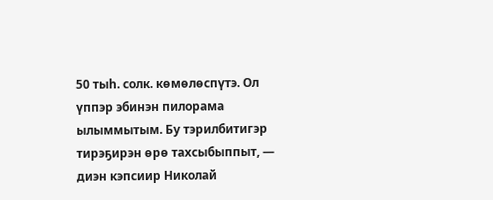50 тыһ. солк. көмөлөспүтэ. Ол үппэр эбинэн пилорама ылыммытым. Бу тэрилбитигэр тирэҕирэн өрө тахсыбыппыт, — диэн кэпсиир Николай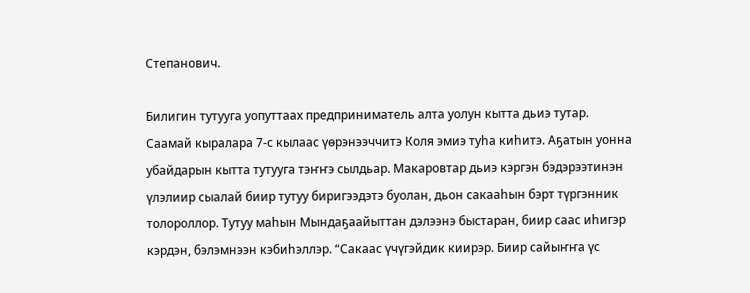Степанович.

Билигин тутууга уопуттаах предприниматель алта уолун кытта дьиэ тутар. Саамай кыралара 7-с кылаас үөрэнээччитэ Коля эмиэ туһа киһитэ. Аҕатын уонна убайдарын кытта тутууга тэҥҥэ сылдьар. Макаровтар дьиэ кэргэн бэдэрээтинэн үлэлиир сыалай биир тутуу биригээдэтэ буолан, дьон сакааһын бэрт түргэнник толороллор. Тутуу маһын Мындаҕаайыттан дэлээнэ быстаран, биир саас иһигэр кэрдэн, бэлэмнээн кэбиһэллэр. “Сакаас үчүгэйдик киирэр. Биир сайыҥҥа үс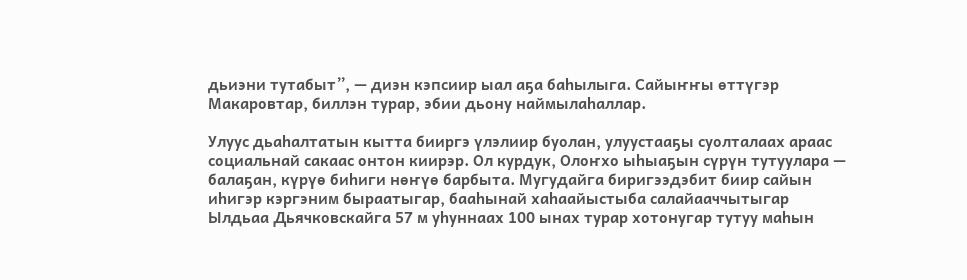дьиэни тутабыт”, — диэн кэпсиир ыал аҕа баһылыга. Сайыҥҥы өттүгэр Макаровтар, биллэн турар, эбии дьону наймылаһаллар.

Улуус дьаһалтатын кытта бииргэ үлэлиир буолан, улуустааҕы суолталаах араас социальнай сакаас онтон киирэр. Ол курдук, Олоҥхо ыһыаҕын сүрүн тутуулара — балаҕан, күрүө биһиги нөҥүө барбыта. Мугудайга биригээдэбит биир сайын иһигэр кэргэним быраатыгар, бааһынай хаһаайыстыба салайааччытыгар Ылдьаа Дьячковскайга 57 м уһуннаах 100 ынах турар хотонугар тутуу маһын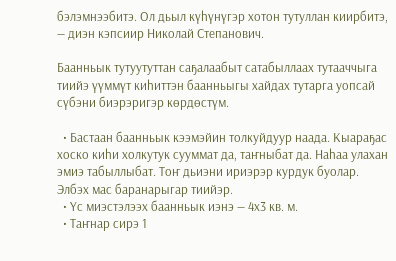бэлэмнээбитэ. Ол дьыл күһүнүгэр хотон тутуллан киирбитэ, — диэн кэпсиир Николай Степанович.

Баанньык тутуутуттан саҕалаабыт сатабыллаах тутааччыга тиийэ үүммүт киһиттэн баанньыгы хайдах тутарга уопсай сүбэни биэрэригэр көрдөстүм.

  • Бастаан баанньык кээмэйин толкуйдуур наада. Кыараҕас хоско киһи холкутук сууммат да, таҥныбат да. Наһаа улахан эмиэ табыллыбат. Тоҥ дьиэни ириэрэр курдук буолар. Элбэх мас баранарыгар тиийэр.
  • Үс миэстэлээх баанньык иэнэ — 4х3 кв. м.
  • Таҥнар сирэ 1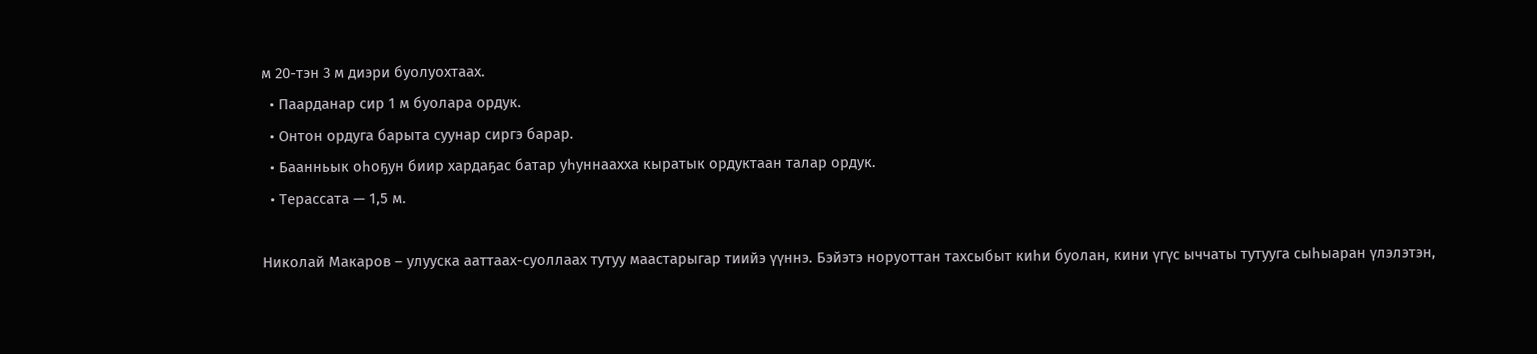м 20-тэн 3 м диэри буолуохтаах.
  • Паарданар сир 1 м буолара ордук.
  • Онтон ордуга барыта суунар сиргэ барар.
  • Баанньык оһоҕун биир хардаҕас батар уһуннаахха кыратык ордуктаан талар ордук.
  • Терассата — 1,5 м.

Николай Макаров – улууска ааттаах-суоллаах тутуу маастарыгар тиийэ үүннэ. Бэйэтэ норуоттан тахсыбыт киһи буолан, кини үгүс ыччаты тутууга сыһыаран үлэлэтэн,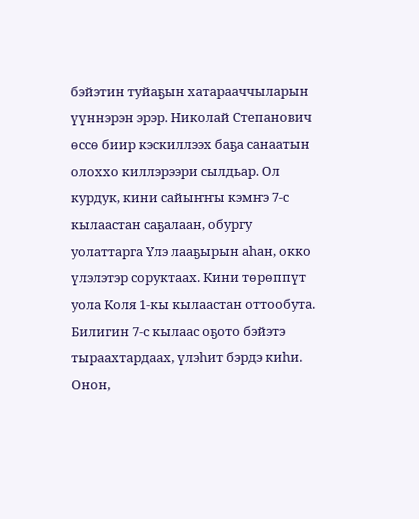бэйэтин туйаҕын хатарааччыларын үүннэрэн эрэр. Николай Степанович өссө биир кэскиллээх баҕа санаатын олоххо киллэрээри сылдьар. Ол курдук, кини сайыҥҥы кэмҥэ 7-с кылаастан саҕалаан, обургу уолаттарга Үлэ лааҕырын аһан, окко үлэлэтэр соруктаах. Кини төрөппүт уола Коля 1-кы кылаастан оттообута. Билигин 7-с кылаас оҕото бэйэтэ тыраахтардаах, үлэһит бэрдэ киһи. Онон,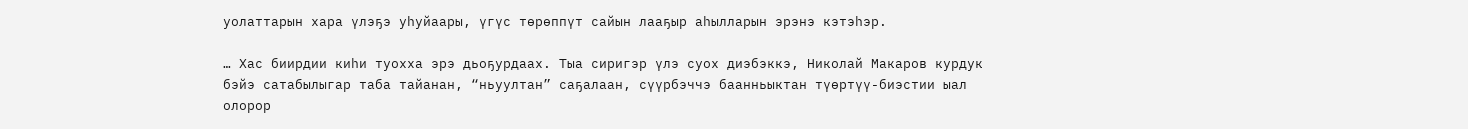уолаттарын хара үлэҕэ уһуйаары, үгүс төрөппүт сайын лааҕыр аһылларын эрэнэ кэтэһэр.

… Хас биирдии киһи туохха эрэ дьоҕурдаах. Тыа сиригэр үлэ суох диэбэккэ, Николай Макаров курдук бэйэ сатабылыгар таба тайанан, “ньуултан” саҕалаан, сүүрбэччэ баанньыктан түөртүү-биэстии ыал олорор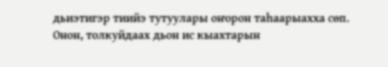дьиэтигэр тиийэ тутуулары оҥорон таһаарыахха сөп. Онон, толкуйдаах дьон ис кыахтарын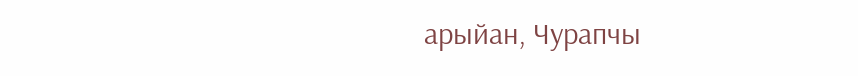арыйан, Чурапчы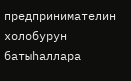предпринимателин холобурун батыһаллара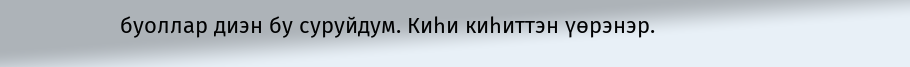буоллар диэн бу суруйдум. Киһи киһиттэн үөрэнэр.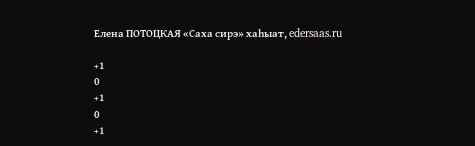Елена ПОТОЦКАЯ «Саха сирэ» хаһыат, edersaas.ru

+1
0
+1
0
+1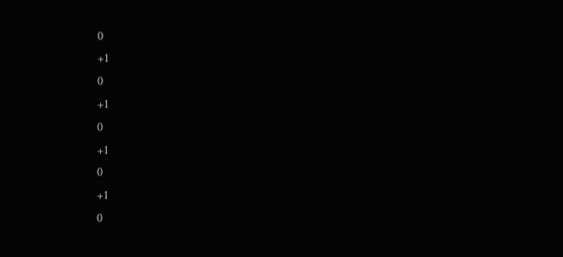0
+1
0
+1
0
+1
0
+1
0